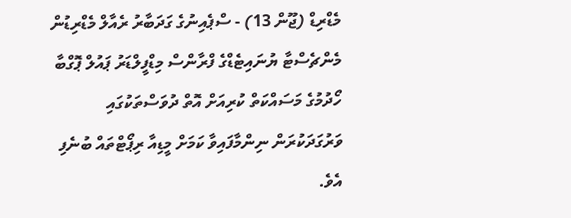މެޑްރިޑް (ޖޫން 13) - ސްޕެއިނުގެ ގަދަބާރު ރެއާލް މެޑްރިޑުން މެންޗެސްޓާ ޔުނައިޓެޑްގެ ފްރާންސް މިޑްފީލްޑަރު ޕައުލް ޕޮގްބާ ހޯދުމުގެ މަސައްކަތް ކުރިއަށް އޮތް ދުވަސްތަކުގައި ވަރުގަދަކުރަން ނިންމާފައިވާ ކަމަށް މީޑިއާ ރިޕޯޓްތައް ބުނެފި އެވެ.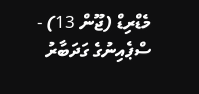މެޑްރިޑް (ޖޫން 13) - ސްޕެއިނުގެ ގަދަބާރު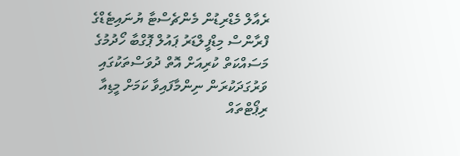ރެއާލް މެޑްރިޑުން މެންޗެސްޓާ ޔުނައިޓެޑްގެ ފްރާންސް މިޑްފީލްޑަރު ޕައުލް ޕޮގްބާ ހޯދުމުގެ މަސައްކަތް ކުރިއަށް އޮތް ދުވަސްތަކުގައި ވަރުގަދަކުރަން ނިންމާފައިވާ ކަމަށް މީޑިއާ ރިޕޯޓްތައް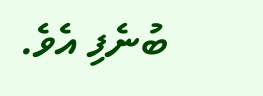ބުނެފި އެވެ.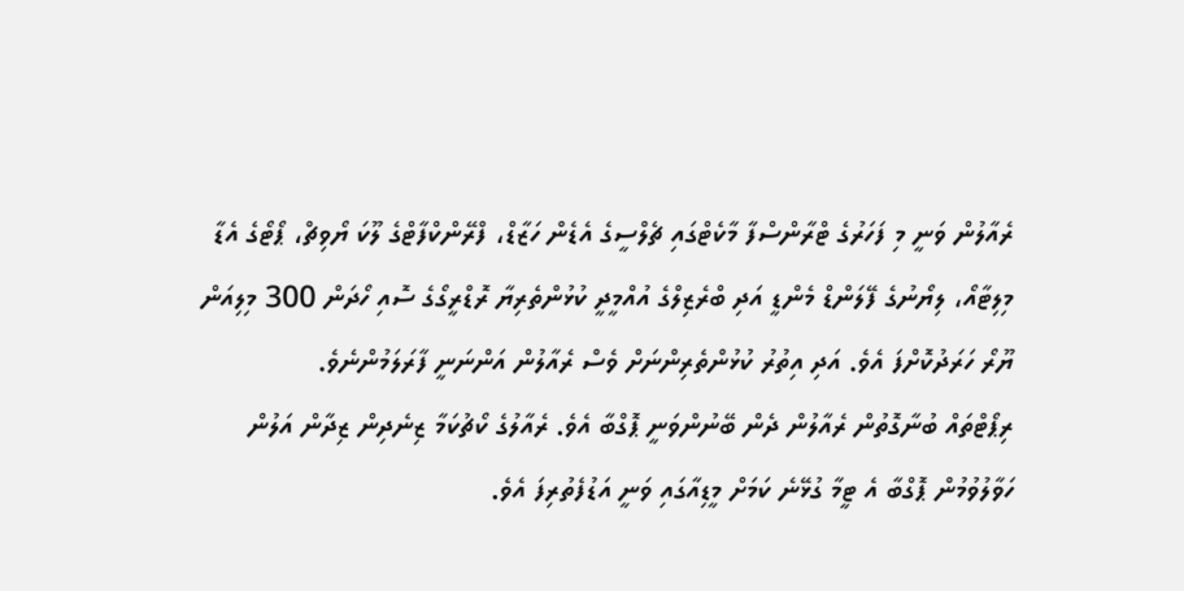ރެއާލުން ވަނީ މި ފަހަރުގެ ޓްރާންސްފާ މާކެޓްގައި ޗެލްސީގެ އެޑެން ހަޒާޑް، ފްރޭންކްފާޓްގެ ލޫކަ ޔޯވިޗް، ޕޯޓޯގެ އެޑާ މިލިޓާއޯ، ލިޔޯނުގެ ފޭލަންޑް މެންޑީ އަދި ބްރެޒިލްގެ އުއްމީދީ ކުޅުންތެރިޔާ ރޮޑްރީގޯގެ ސޮއި ހޯދަން 300 މިލިއަން ޔޫރޯ ހަރަދުކޮށްފަ އެވެ. އަދި އިތުރު ކުޅުންތެރިންނަށް ވެސް ރެއާލުން އަންނަނީ ފާރަލަމުންނެވެ.
ރިޕޯޓްތައް ބުނާގޮތުން ރެއާލުން ދެން ބޭނުންވަނީ ޕޮގްބާ އެވެ. ރެއާލުގެ ކޯޗުކަމާ ޒިނެދިން ޒިދާން އަލުން ހަވާލުވުމުން ޕޮގްބާ އެ ޓީމާ ގުޅޭނެ ކަމަށް މީޑިއާގައި ވަނީ އަޑުފެތުރިފަ އެވެ.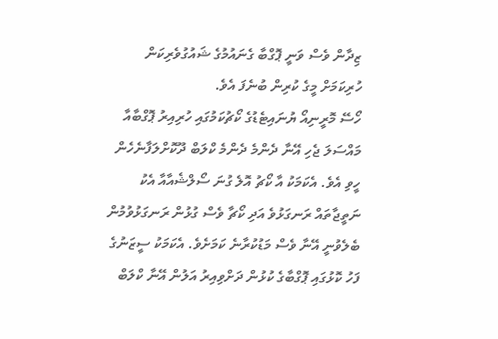ޒިދާން ވެސް ވަނީ ޕޮގްބާ ގެނައުމުގެ ޝައުގުވެރިކަން ހުރިކަމަށް މީގެ ކުރިން ބުނެފަ އެވެ.
ހޯސޭ މޮރީނިއޯ ޔުނައިޓެޑުގެ ކޯޗުކަމުގައި ހުރިއިރު ޕޮގްބާއާ މައްސަލަ ޖެހި އޭނާ ދެންމެ ދެންމެ ކްލަބް ދޫކޮށްލަފާނެހެން ހީވި އެވެ. އެކަމަކު އާ ކޯޗު އޮލެ ގުނަ ސޯލްޝެއާއާ އެކު ނަތީޖާތައް ރަނގަޅުވެ އަދި ކޯޗާ ވެސް ގުޅުން ރަނގަޅުވުމުން ބެލެވުނީ އޭނާ ވެސް މަޑުކުރާނެ ކަމަށެވެ. އެކަމަކު ސީޒަނުގެ ފަހު ކޮޅުގައި ޕޮގްބާގެ ކުޅުން ދަށްވިއިރު އަލުން އޭނާ ކްލަބް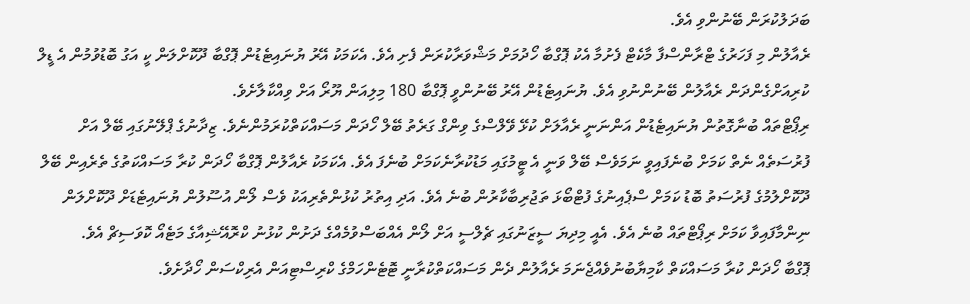ބަދަލުކުރަން ބޭނުންވި އެވެ.
ރެއާލުން މި ފަހަރުގެ ޓްރާންސްފާ މާކެޓް ފެށުމާ އެކު ޕޮގްބާ ހޯދުމަށް މަޝްވަރާކުރަން ފެށި އެވެ. އެކަމަކު އޭރު ޔުނައިޓެޑުން ޕޮގްބާ ދޫކޮށްލަން ކީ އަގު ބޮޑުވުމުން އެ ޑީލް ކުރިއަށްގެންދަން ރެއާލުން ބޭނުންނުވި އެވެ. ޔުނައިޓެޑުން އޭރު ބޭނުންވީ ޕޮގްބާ 180 މިލިއަން ޔޫރޯ އަށް ވިއްކާލާށެވެ.
ރިޕޯޓްތައް ބުނާގޮތުން ޔުނައިޓެޑުން އަންނަނީ ރެއާލަށް ކުޅޭ ވޭލްސްގެ ވިންގް ގަރެތު ބޭލް ހޯދަން މަސައްކަތްކުރަމުންނެވެ. ޒިދާނުގެ ޕްލޭނުގައި ބޭލް އަށް ފުރުސަތެއް ނެތް ކަމަށް ބުނެފައިވީ ނަމަވެސް ބޭލް ވަނީ އެ ޓީމުގައި މަޑުކުރާނެކަމަށް ބުނެފަ އެވެ. އެކަމަކު ރެއާލުން ޕޮގްބާ ހޯދަން ކުރާ މަސައްކަތުގެ ތެރެއިން ބޭލް ދޫކޮށްލުމުގެ ފުރުސަތު ބޮޑު ކަމަށް ސްޕެއިނުގެ ފުޓްބޯޅަ ތަޖުރިބާކާރުން ބުނެ އެވެ. އަދި އިތުރު ކުޅުންތެރިއަކު ވެސް ލޯން އުސޫލުން ޔުނައިޓެޑަށް ދޫކޮށްލަން ނިންމާފައިވާ ކަމަށް ރިޕޯޓްތައް ބުނެ އެވެ. އެއީ މިދިޔަ ސީޒަނުގައި ޗެލްސީ އަށް ލޯން އެއްބަސްވުމެއްގެ ދަށުން ކުޅުނު ކްރޮއޭޝިއާގެ މަޓެއޯ ކޮވަސިޗް އެވެ.
ޕޮގްބާ ހޯދަން ކުރާ މަސައްކަތް ކާމިޔާބުނުވެއްޖެނަމަ ރެއާލުން ދެން މަސައްކަތްކުރާނީ ޓޮޓެންހަމްގެ ކްރިސްޓިއަން އެރިކްސަން ހޯދާށެވެ.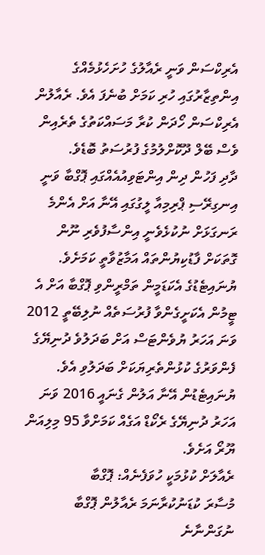އެރިކްސަން ވަނީ ރެއާލުގެ ހުށަހެޅުމެއްގެ އިންތިޒާރުގައި ހުރި ކަމަށް ބުނެފަ އެވެ. ރެއާލުން އެރިކްސަން ހޯދަން ކުރާ މަސައްކަތުގެ ތެރެއިން ވެސް ބޭލް ދޫކޮށްލުމުގެ ފުރުސަތު ބޮޑެވެ.
ދާދި ފަހުން ދިން އިންޓަވިއުއެއްގައި ޕޮގްބާ ވަނީ އިނގިރޭސި ޕްރިމިއާ ލީގުގައި އޭނާ އަށް އެންމެ ރަނގަޅަށް ނުކުޅެވެނީ އިންސާފުވެރި ނޫން ގޮތަކަށް ފާޑުކިޔުންތައް އަމާޒުވާތީ ކަމަށެވެ.
ޔުނައިޓެޑުގެ އެކަޑަމީން ތަމްރީންވި ޕޮގްބާ އަށް އެ ޓީމުން އެކަށީގެންވާ ފުރުސަތެއް ނުލިބޭތީ 2012 ވަނަ އަހަރު ޔުވެންޓަސް އަށް ބަދަލުވެ ދުނިޔޭގެ ފެންވަރުގެ ކުޅުންތެރިޔަކަށް ބަދަލުވި އެވެ. ޔުނައިޓެޑުން އޭނާ އަލުން ގެނައީ 2016 ވަނަ އަހަރު ދުނިޔޭގެ ރެކޯޑް އަގެއް ކަމަށްވާ 95 މިލިއަން ޔޫރޯ އަށެވެ.
ރެއާލަށް ކުޅުމަކީ ހުވަފެނެއް: ޕޮގްބާ
މުސާރަ ކުޑަނުކުރާނަމަ ރެއާލުން ޕޮގްބާ ނުގަންނާނެ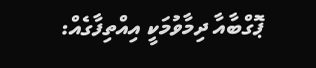ޕޮގްބާއާ ދިމާވުމަކީ އިއްތިފާގެއް: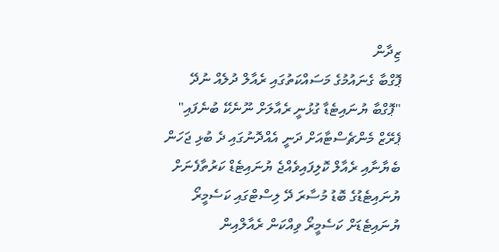ޒިދާން
ޕޮގްބާ ގެނައުމުގެ މަސައްކަތުގައި ރެއާލް ދުލެއް ނުދޭ
"ޕޮގްބާ ޔުނައިޓެޑާ ގުޅުނީ ރެއާލަށް ނޫނެކޭ ބުނެފައި"
ޕެރޭޒް މެންޗެސްޓާއަށް ދަނީ އެއްދޮނުގައި ދެ ބުޅި ޖަހަން
ބެޔާނާއި ރެއާލް ކޮލިފައިވެއްޖެ ޔުނައިޓެޑް ކަރުތާފެނަށް
ޔުނައިޓެޑުގެ ބޮޑު މުސާރަ ދޭ ލިސްޓްގައި ކަސެމީރޯ
ޔުނައިޓެޑަށް ކަސެމީރޯ ވިއްކަން ރެއާލްއިން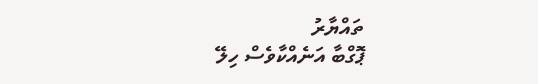ތައްޔާރު
ޕޮގްބާ އަނެއްކާވެސް ހިލޭ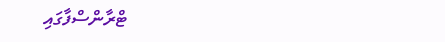ޓްރާންސްފާގައި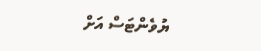ޔުވެންޓަސް އަށް